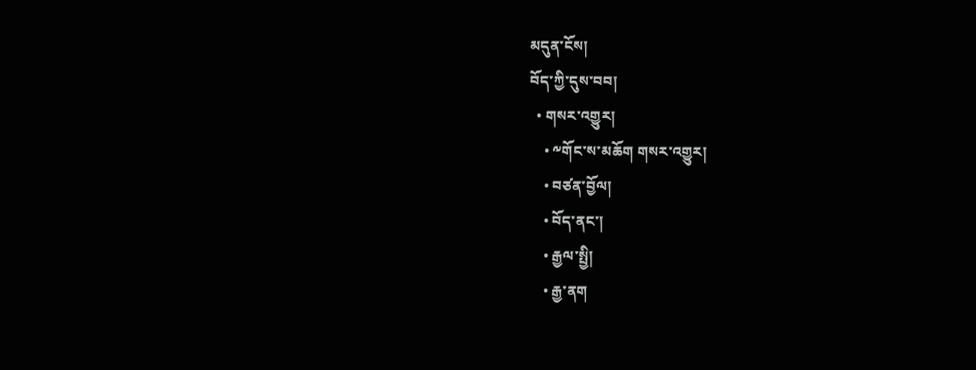མདུན་ངོས།
བོད་ཀྱི་དུས་བབ།
  • གསར་འགྱུར།
    • ༸གོང་ས་མཆོག གསར་འགྱུར།
    • བཙན་བྱོལ།
    • བོད་ནང་།
    • རྒྱལ་སྤྱི།
    • རྒྱ་ནག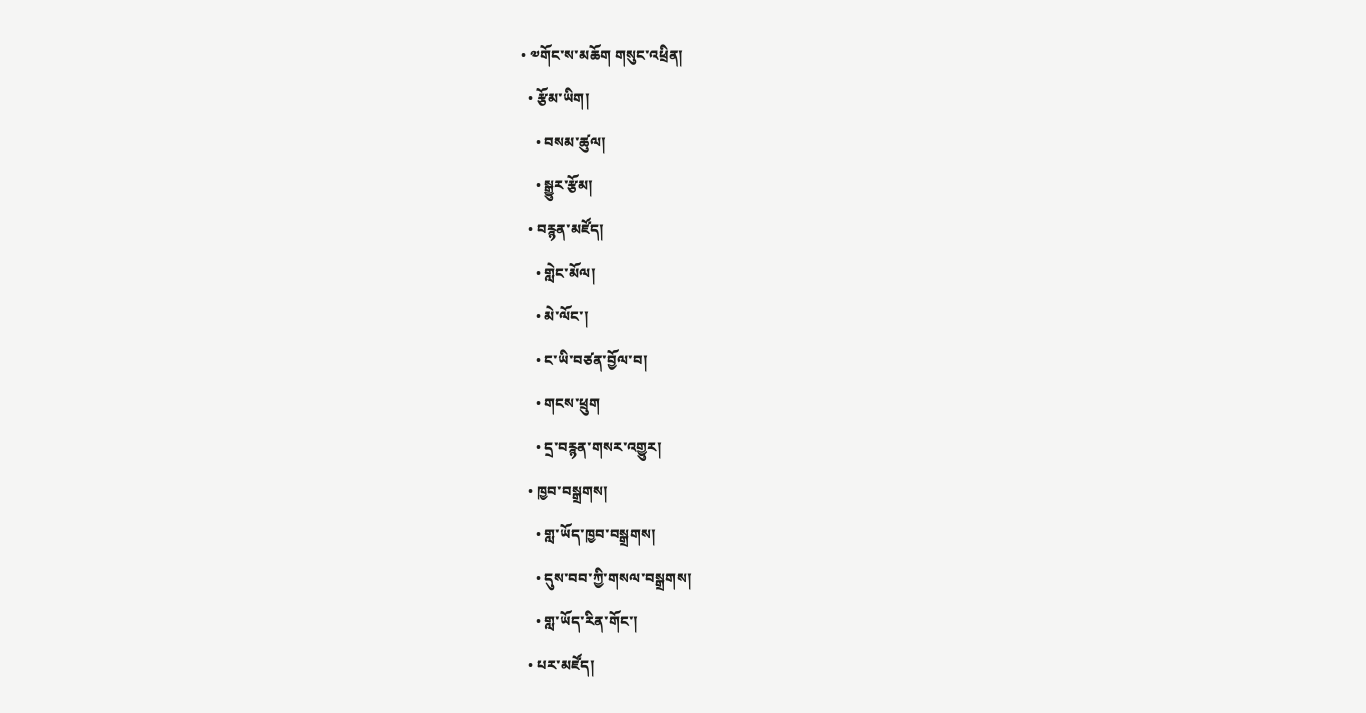• ༧གོང་ས་མཆོག གསུང་འཕྲིན།
  • རྩོམ་ཡིག།
    • བསམ་ཚུལ།
    • སྒྱུར་རྩོམ།
  • བརྙན་མཛོད།
    • གླེང་མོལ།
    • མེ་ལོང་།
    • ང་ཡི་བཙན་བྱོལ་བ།
    • གངས་ཕྲུག
    • དྲ་བརྙན་གསར་འགྱུར།
  • ཁྱབ་བསྒྲགས།
    • གླ་ཡོད་ཁྱབ་བསྒྲགས།
    • དུས་བབ་ཀྱི་གསལ་བསྒྲགས།
    • གླ་ཡོད་རིན་གོང་།
  • པར་མཛོད།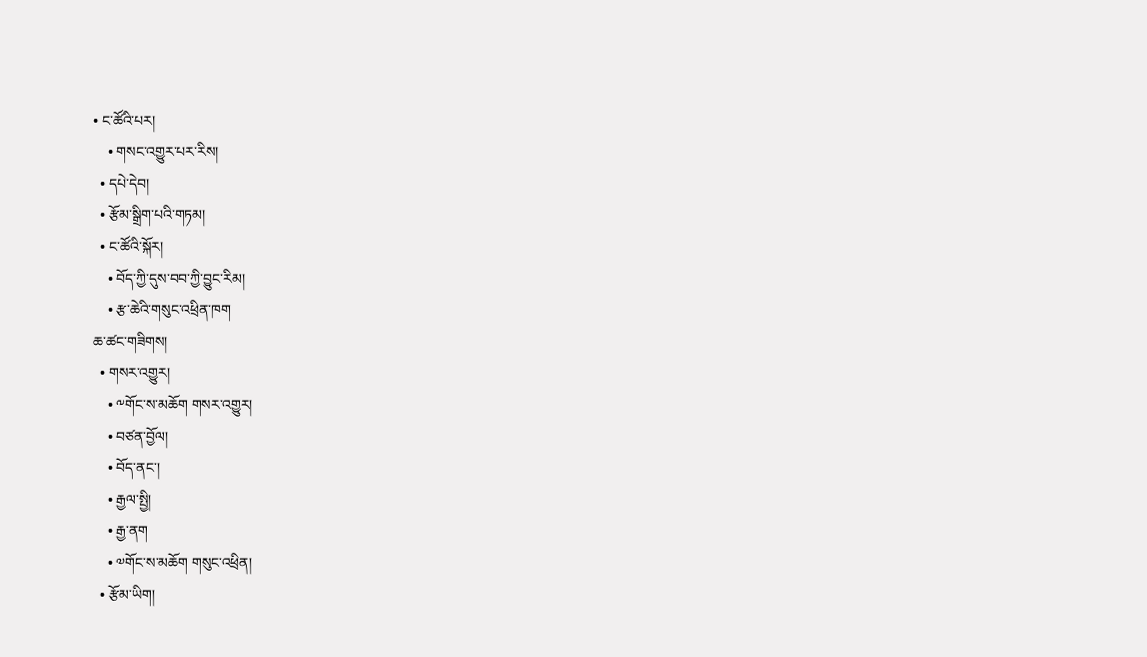• ང་ཚོའི་པར།
    • གསང་འགྱུར་པར་རིས།
  • དཔེ་དེབ།
  • རྩོམ་སྒྲིག་པའི་གཏམ།
  • ང་ཚོའི་སྐོར།
    • བོད་ཀྱི་དུས་བབ་ཀྱི་བྱུང་རིམ།
    • རྩ་ཆེའི་གསུང་འཕྲིན་ཁག
ཆ་ཚང་གཟིགས།
  • གསར་འགྱུར།
    • ༸གོང་ས་མཆོག གསར་འགྱུར།
    • བཙན་བྱོལ།
    • བོད་ནང་།
    • རྒྱལ་སྤྱི།
    • རྒྱ་ནག
    • ༧གོང་ས་མཆོག གསུང་འཕྲིན།
  • རྩོམ་ཡིག།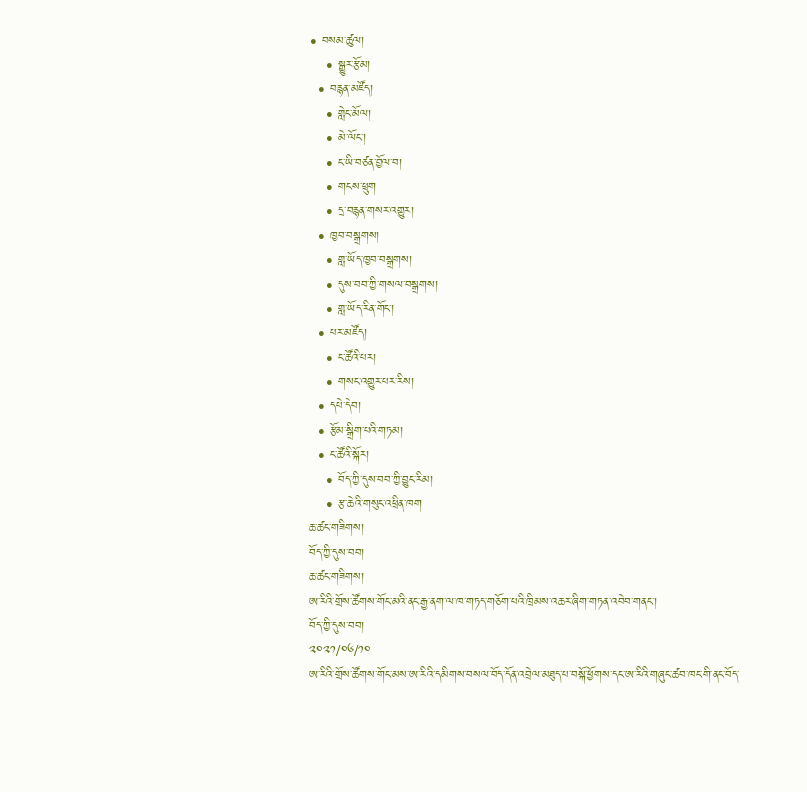• བསམ་ཚུལ།
    • སྒྱུར་རྩོམ།
  • བརྙན་མཛོད།
    • གླེང་མོལ།
    • མེ་ལོང་།
    • ང་ཡི་བཙན་བྱོལ་བ།
    • གངས་ཕྲུག
    • དྲ་བརྙན་གསར་འགྱུར།
  • ཁྱབ་བསྒྲགས།
    • གླ་ཡོད་ཁྱབ་བསྒྲགས།
    • དུས་བབ་ཀྱི་གསལ་བསྒྲགས།
    • གླ་ཡོད་རིན་གོང་།
  • པར་མཛོད།
    • ང་ཚོའི་པར།
    • གསང་འགྱུར་པར་རིས།
  • དཔེ་དེབ།
  • རྩོམ་སྒྲིག་པའི་གཏམ།
  • ང་ཚོའི་སྐོར།
    • བོད་ཀྱི་དུས་བབ་ཀྱི་བྱུང་རིམ།
    • རྩ་ཆེའི་གསུང་འཕྲིན་ཁག
ཆ་ཚང་གཟིགས།
བོད་ཀྱི་དུས་བབ།
ཆ་ཚང་གཟིགས།
ཨ་རིའི་གྲོས་ཚོགས་གོང་མའི་ནང་རྒྱ་ནག་ལ་ཁ་གཏད་གཅོག་པའི་ཁྲིམས་འཆར་ཞིག་གཏན་འབེབ་གནང་།
བོད་ཀྱི་དུས་བབ།
༢༠༢༡/༠༦/༡༠
ཨ་རིའི་གྲོས་ཚོགས་གོང་མས་ཨ་རིའི་དམིགས་བསལ་བོད་དོན་འབྲེལ་མཐུད་པ་བསྐོ་ཕྱོགས་དང་ཨ་རིའི་གཞུང་ཚབ་ཁང་གི་ནང་བོད་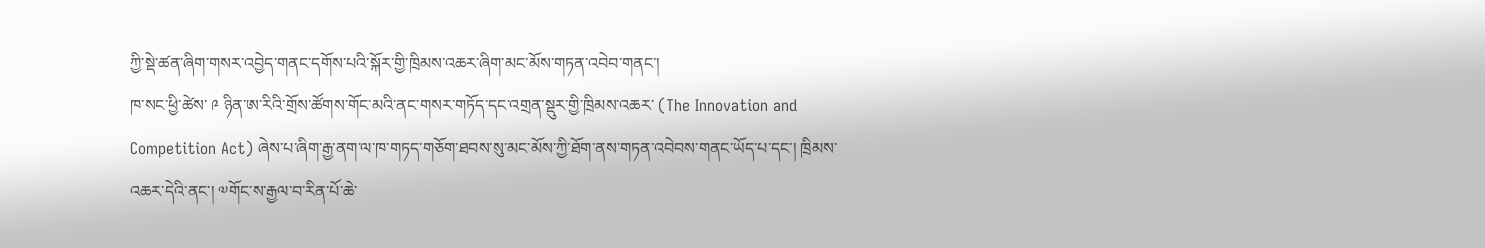ཀྱི་སྡེ་ཚན་ཞིག་གསར་འབྱེད་གནང་དགོས་པའི་སྐོར་གྱི་ཁྲིམས་འཆར་ཞིག་མང་མོས་གཏན་འབེབ་གནང་།
ཁ་སང་ཕྱི་ཚེས་ ༩ ཉིན་ཨ་རིའི་གྲོས་ཚོགས་གོང་མའི་ནང་གསར་གཏོད་དང་འགྲན་སྡུར་གྱི་ཁྲིམས་འཆར་ (The Innovation and Competition Act) ཞེས་པ་ཞིག་རྒྱ་ནག་ལ་ཁ་གཏད་གཅོག་ཐབས་སུ་མང་མོས་ཀྱི་ཐོག་ནས་གཏན་འབེབས་གནང་ཡོད་པ་དང་། ཁྲིམས་འཆར་དེའི་ནང་། ༧གོང་ས་རྒྱལ་བ་རིན་པོ་ཆེ་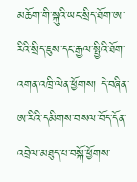མཆོག་གི་སྐུའི་ཡང་སྲིད་ཐོག་ཨ་རིའི་སྲིད་ཇུས་དང་རྒྱལ་སྤྱིའི་ཐོག་འགན་འཁྲི་ལེན་ཕྱོགས། དེ་བཞིན་ཨ་རིའི་དམིགས་བསལ་བོད་དོན་འབྲེལ་མཐུད་པ་བསྐོ་ཕྱོགས་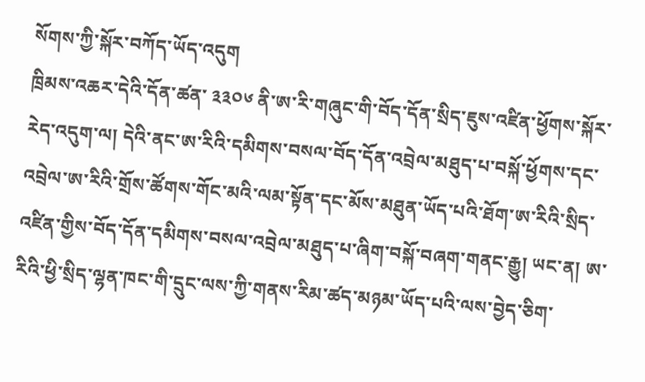སོགས་ཀྱི་སྐོར་བཀོད་ཡོད་འདུག
ཁྲིམས་འཆར་དེའི་དོན་ཚན་ ༣༣༠༦ ནི་ཨ་རི་གཞུང་གི་བོད་དོན་སྲིད་ཇུས་འཛིན་ཕྱོགས་སྐོར་རེད་འདུག་ལ། དེའི་ནང་ཨ་རིའི་དམིགས་བསལ་བོད་དོན་འབྲེལ་མཐུད་པ་བསྐོ་ཕྱོགས་དང་འབྲེལ་ཨ་རིའི་གྲོས་ཚོགས་གོང་མའི་ལམ་སྟོན་དང་མོས་མཐུན་ཡོད་པའི་ཐོག་ཨ་རིའི་སྲིད་འཛིན་གྱིས་བོད་དོན་དམིགས་བསལ་འབྲེལ་མཐུད་པ་ཞིག་བསྐོ་བཞག་གནང་རྒྱུ། ཡང་ན། ཨ་རིའི་ཕྱི་སྲིད་ལྷན་ཁང་གི་དྲུང་ལས་ཀྱི་གནས་རིམ་ཚད་མཉམ་ཡོད་པའི་ལས་བྱེད་ཅིག་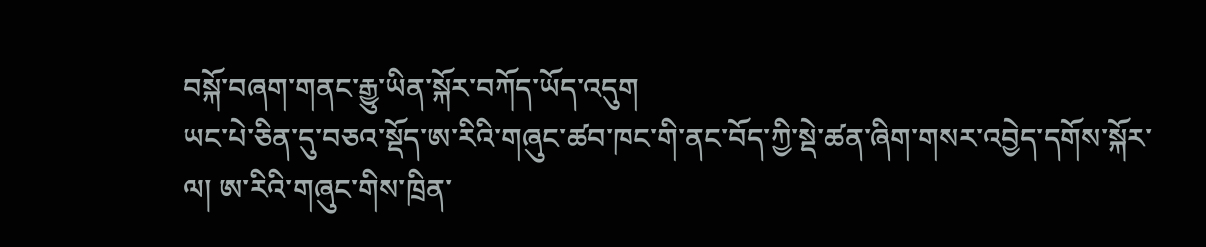བསྐོ་བཞག་གནང་རྒྱུ་ཡིན་སྐོར་བཀོད་ཡོད་འདུག
ཡང་པེ་ཅིན་དུ་བཅའ་སྡོད་ཨ་རིའི་གཞུང་ཚབ་ཁང་གི་ནང་བོད་ཀྱི་སྡེ་ཚན་ཞིག་གསར་འབྱེད་དགོས་སྐོར་ལ། ཨ་རིའི་གཞུང་གིས་ཁྲིན་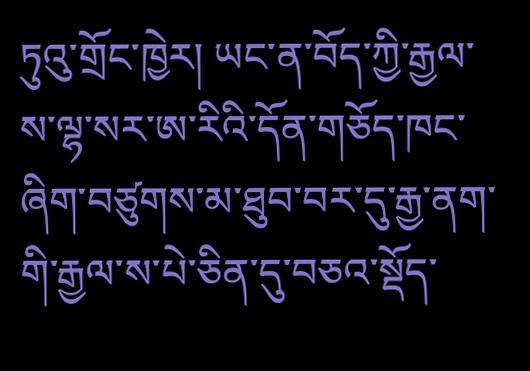ཏུའུ་གྲོང་ཁྱེར། ཡང་ན་བོད་ཀྱི་རྒྱལ་ས་ལྷ་སར་ཨ་རིའི་དོན་གཅོད་ཁང་ཞིག་བཙུགས་མ་ཐུབ་བར་དུ་རྒྱ་ནག་གི་རྒྱལ་ས་པེ་ཅིན་དུ་བཅའ་སྡོད་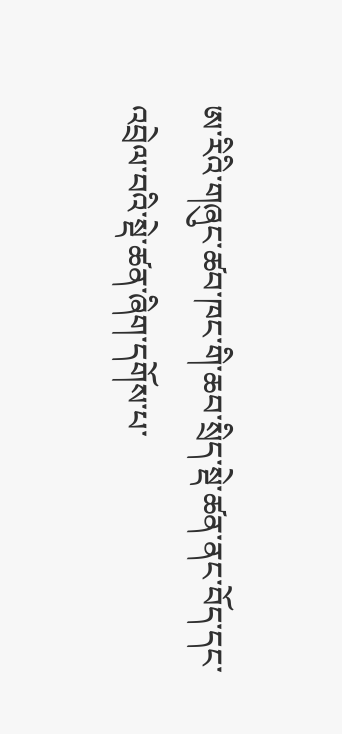ཨ་རིའི་གཞུང་ཚབ་ཁང་གི་ཆབ་སྲིད་སྡེ་ཚན་ནང་བོད་དང་འབྲེལ་བའི་སྡེ་ཚན་ཞིག་དགོས་པ་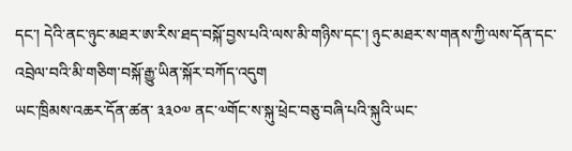དང་། དེའི་ནང་ཉུང་མཐར་ཨ་རིས་ཐད་བསྐོ་བྱས་པའི་ལས་མི་གཉིས་དང་། ཉུང་མཐར་ས་གནས་ཀྱི་ལས་དོན་དང་འབྲེལ་བའི་མི་གཅིག་བསྐོ་རྒྱུ་ཡིན་སྐོར་བཀོད་འདུག
ཡང་ཁྲིམས་འཆར་དོན་ཚན་ ༣༣༠༧ ནང་༧གོང་ས་སྐུ་ཕྲེང་བཅུ་བཞི་པའི་སྐུའི་ཡང་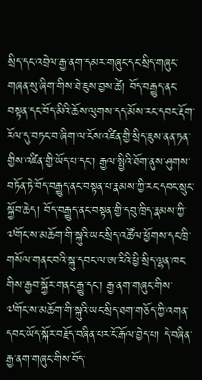སྲིད་དང་འབྲེལ་རྒྱ་ནག་དམར་གཞུང་དང་སྲིད་གཞུང་གཞན་སུ་ཞིག་གིས་ཐེ་ཇུས་བྱས་ཚེ། བོད་བརྒྱུད་ནང་བསྟན་དང་བོད་མིའི་ཆོས་ལུགས་དད་མོས་རང་དབང་རྡོག་རོལ་དུ་བཏང་བ་ཞིག་ལ་ངོས་འཛིན་གྱི་སྲིད་ཇུས་ནན་ཏན་གྱིས་འཛིན་གྱི་ཡོད་པ་དང་། རྒྱལ་སྤྱིའི་ཐོག་ནུས་ཤུགས་བཏོན་ཏེ་བོད་བརྒྱུད་ནང་བསྟན་པ་རྣམས་ཀྱི་རང་དབང་སྲུང་སྐྱོབ་ཆེད། བོད་བརྒྱུད་ནང་བསྟན་གྱི་དབུ་ཁྲིད་རྣམས་ཀྱི་༧གོང་ས་མཆོག་གི་སྐུའི་ཡང་སྲིད་འཚོལ་ཕྱོགས་དང་ཁྲི་གསོལ་གནང་བའི་སྐུ་དབང་ལ་ཨ་རིའི་ཕྱི་སྲིད་ལྷན་ཁང་གིས་རྒྱབ་སྐྱོར་གནང་རྒྱུ་དང་། རྒྱ་ནག་གཞུང་གིས་༧གོང་ས་མཆོག་གི་སྐུའི་ཡང་སྲིད་ཐག་གཅོད་ཀྱི་འགན་དབང་ཡོད་སྐོར་བརྗོད་བཞིན་པར་ངོ་རྒོལ་བྱེད་པ། དེ་བཞིན་རྒྱ་ནག་གཞུང་གིས་བོད་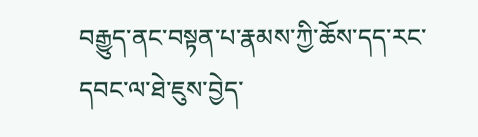བརྒྱུད་ནང་བསྟན་པ་རྣམས་ཀྱི་ཆོས་དད་རང་དབང་ལ་ཐེ་ཇུས་བྱེད་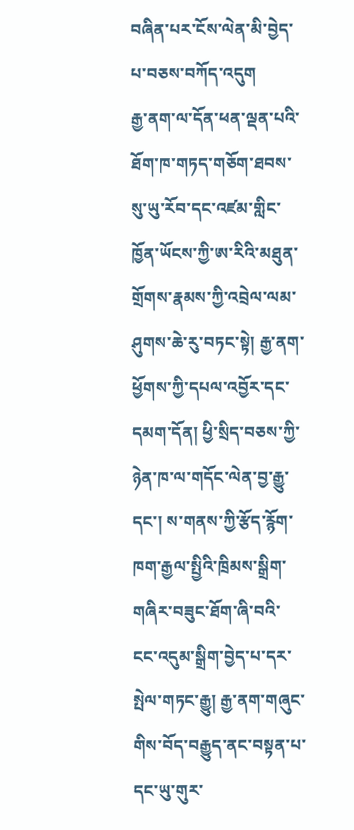བཞིན་པར་ངོས་ལེན་མི་བྱེད་པ་བཅས་བཀོད་འདུག
རྒྱ་ནག་ལ་དོན་ཕན་ལྡན་པའི་ཐོག་ཁ་གཏད་གཅོག་ཐབས་སུ་ཡུ་རོབ་དང་འཛམ་གླིང་ཁྱོན་ཡོངས་ཀྱི་ཨ་རིའི་མཐུན་གྲོགས་རྣམས་ཀྱི་འབྲེལ་ལམ་ཤུགས་ཆེ་རུ་བཏང་སྟེ། རྒྱ་ནག་ཕྱོགས་ཀྱི་དཔལ་འབྱོར་དང་དམག་དོན། ཕྱི་སྲིད་བཅས་ཀྱི་ཉེན་ཁ་ལ་གདོང་ལེན་བྱ་རྒྱུ་དང་། ས་གནས་ཀྱི་རྩོད་རྙོག་ཁག་རྒྱལ་སྤྱིའི་ཁྲིམས་སྒྲིག་གཞིར་བཟུང་ཐོག་ཞི་བའི་ངང་འདུམ་སྒྲིག་བྱེད་པ་དར་སྤེལ་གཏང་རྒྱུ། རྒྱ་ནག་གཞུང་གིས་བོད་བརྒྱུད་ནང་བསྟན་པ་དང་ཡུ་གུར་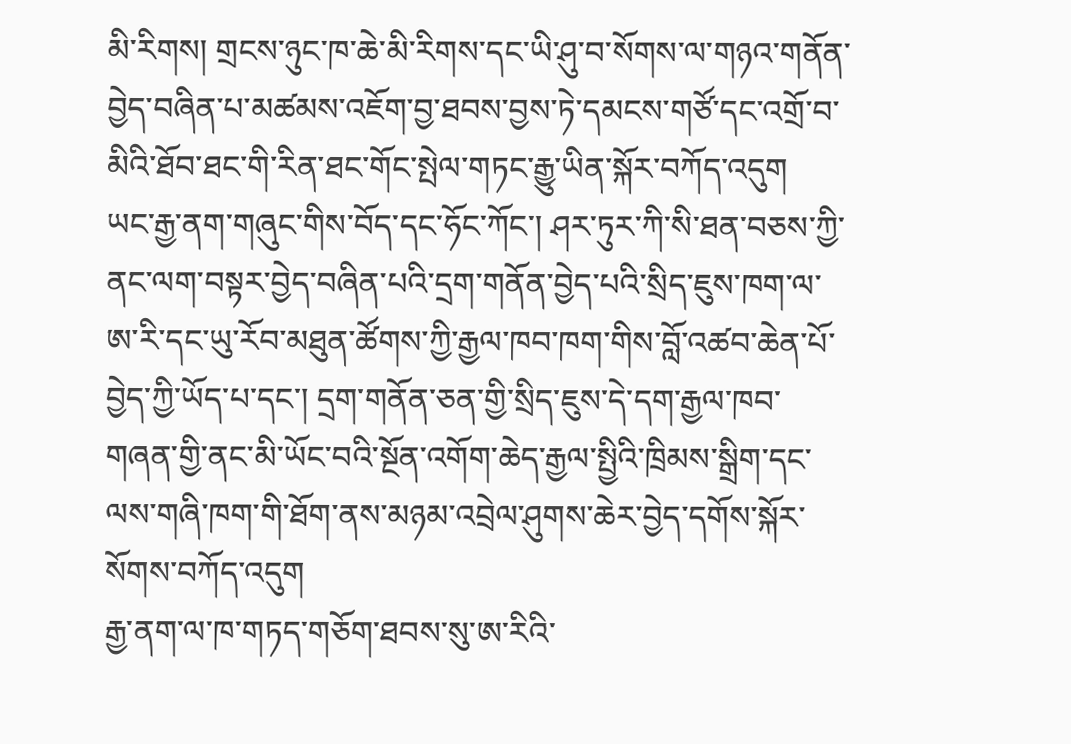མི་རིགས། གྲངས་ཉུང་ཁ་ཆེ་མི་རིགས་དང་ཡི་ཤུ་བ་སོགས་ལ་གཉའ་གནོན་བྱེད་བཞིན་པ་མཚམས་འཇོག་བྱ་ཐབས་བྱས་ཏེ་དམངས་གཙོ་དང་འགྲོ་བ་མིའི་ཐོབ་ཐང་གི་རིན་ཐང་གོང་སྤེལ་གཏང་རྒྱུ་ཡིན་སྐོར་བཀོད་འདུག
ཡང་རྒྱ་ནག་གཞུང་གིས་བོད་དང་ཧོང་ཀོང་། ཤར་ཏུར་ཀི་སི་ཐན་བཅས་ཀྱི་ནང་ལག་བསྟར་བྱེད་བཞིན་པའི་དྲག་གནོན་བྱེད་པའི་སྲིད་ཇུས་ཁག་ལ་ཨ་རི་དང་ཡུ་རོབ་མཐུན་ཚོགས་ཀྱི་རྒྱལ་ཁབ་ཁག་གིས་བློ་འཚབ་ཆེན་པོ་བྱེད་ཀྱི་ཡོད་པ་དང་། དྲག་གནོན་ཅན་གྱི་སྲིད་ཇུས་དེ་དག་རྒྱལ་ཁབ་གཞན་གྱི་ནང་མི་ཡོང་བའི་སྔོན་འགོག་ཆེད་རྒྱལ་སྤྱིའི་ཁྲིམས་སྒྲིག་དང་ལས་གཞི་ཁག་གི་ཐོག་ནས་མཉམ་འབྲེལ་ཤུགས་ཆེར་བྱེད་དགོས་སྐོར་སོགས་བཀོད་འདུག
རྒྱ་ནག་ལ་ཁ་གཏད་གཅོག་ཐབས་སུ་ཨ་རིའི་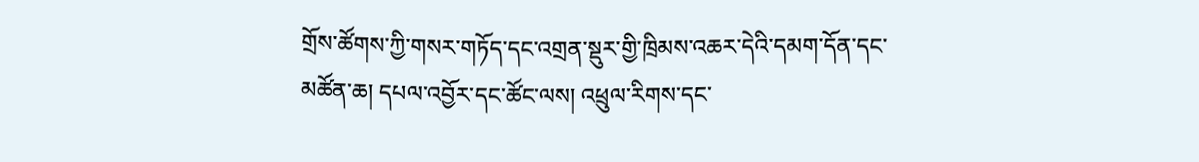གྲོས་ཚོགས་ཀྱི་གསར་གཏོད་དང་འགྲན་སྡུར་གྱི་ཁྲིམས་འཆར་དེའི་དམག་དོན་དང་མཚོན་ཆ། དཔལ་འབྱོར་དང་ཚོང་ལས། འཕྲུལ་རིགས་དང་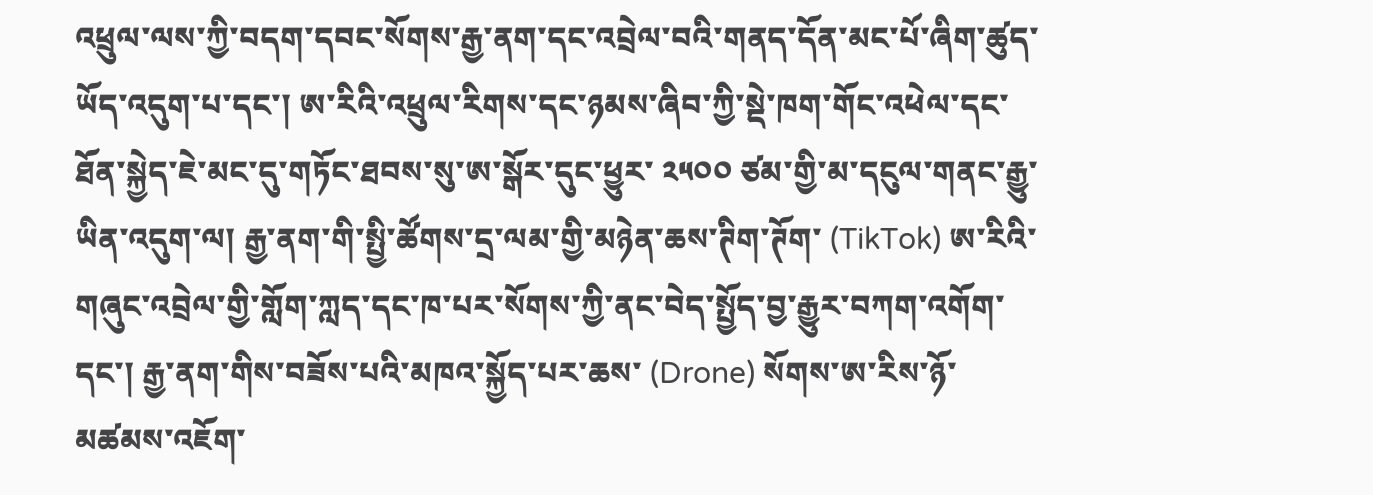འཕྲུལ་ལས་ཀྱི་བདག་དབང་སོགས་རྒྱ་ནག་དང་འབྲེལ་བའི་གནད་དོན་མང་པོ་ཞིག་ཚུད་ཡོད་འདུག་པ་དང་། ཨ་རིའི་འཕྲུལ་རིགས་དང་ཉམས་ཞིབ་ཀྱི་སྡེ་ཁག་གོང་འཕེལ་དང་ཐོན་སྐྱེད་ཇེ་མང་དུ་གཏོང་ཐབས་སུ་ཨ་སྒོར་དུང་ཕྱུར་ ༢༥༠༠ ཙམ་གྱི་མ་དངུལ་གནང་རྒྱུ་ཡིན་འདུག་ལ། རྒྱ་ནག་གི་སྤྱི་ཚོགས་དྲ་ལམ་གྱི་མཉེན་ཆས་ཊིག་ཊོག་ (TikTok) ཨ་རིའི་གཞུང་འབྲེལ་གྱི་གློག་ཀླད་དང་ཁ་པར་སོགས་ཀྱི་ནང་བེད་སྤྱོད་བྱ་རྒྱུར་བཀག་འགོག་དང་། རྒྱ་ནག་གིས་བཟོས་པའི་མཁའ་སྐྱོད་པར་ཆས་ (Drone) སོགས་ཨ་རིས་ཉོ་མཚམས་འཇོག་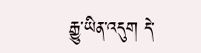རྒྱུ་ཡིན་འདུག དེ་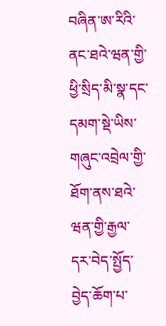བཞིན་ཨ་རིའི་ནང་ཐའེ་ཝན་གྱི་ཕྱི་སྲིད་མི་སྣ་དང་དམག་སྡེ་ཡིས་གཞུང་འབྲེལ་གྱི་ཐོག་ནས་ཐའེ་ཝན་གྱི་རྒྱལ་དར་བེད་སྤྱོད་བྱེད་ཆོག་པ་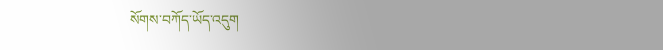སོགས་བཀོད་ཡོད་འདུག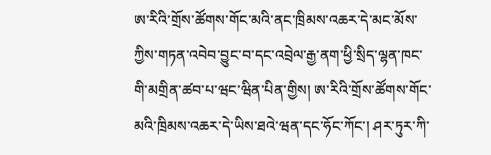ཨ་རིའི་གྲོས་ཚོགས་གོང་མའི་ནང་ཁྲིམས་འཆར་དེ་མང་མོས་ཀྱིས་གཏན་འབེབ་བྱུང་བ་དང་འབྲེལ་རྒྱ་ནག་ཕྱི་སྲིད་ལྷན་ཁང་གི་མགྲིན་ཚབ་པ་ཝང་ཝིན་པིན་གྱིས། ཨ་རིའི་གྲོས་ཚོགས་གོང་མའི་ཁྲིམས་འཆར་དེ་ཡིས་ཐའེ་ཝན་དང་ཧོང་ཀོང་། ཤར་ཏུར་ཀི་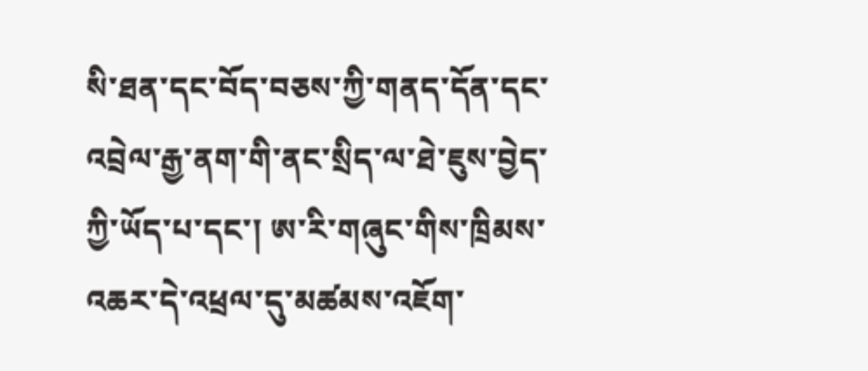སི་ཐན་དང་བོད་བཅས་ཀྱི་གནད་དོན་དང་འབྲེལ་རྒྱ་ནག་གི་ནང་སྲིད་ལ་ཐེ་ཇུས་བྱེད་ཀྱི་ཡོད་པ་དང་། ཨ་རི་གཞུང་གིས་ཁྲིམས་འཆར་དེ་འཕྲལ་དུ་མཚམས་འཇོག་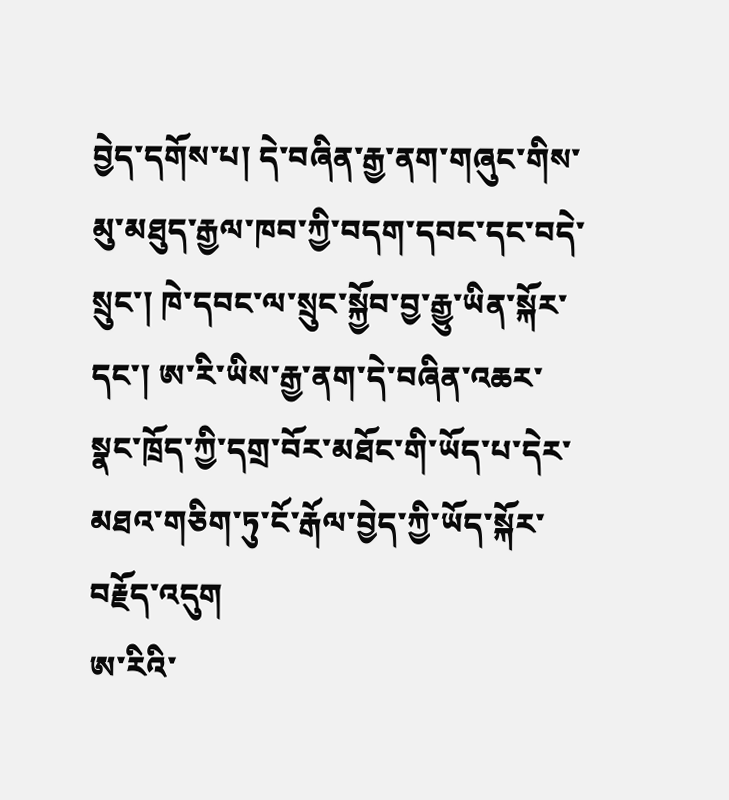བྱེད་དགོས་པ། དེ་བཞིན་རྒྱ་ནག་གཞུང་གིས་མུ་མཐུད་རྒྱལ་ཁབ་ཀྱི་བདག་དབང་དང་བདེ་སྲུང་། ཁེ་དབང་ལ་སྲུང་སྐྱོབ་བྱ་རྒྱུ་ཡིན་སྐོར་དང་། ཨ་རི་ཡིས་རྒྱ་ནག་དེ་བཞིན་འཆར་སྣང་ཁྲོད་ཀྱི་དགྲ་བོར་མཐོང་གི་ཡོད་པ་དེར་མཐའ་གཅིག་ཏུ་ངོ་རྒོལ་བྱེད་ཀྱི་ཡོད་སྐོར་བརྗོད་འདུག
ཨ་རིའི་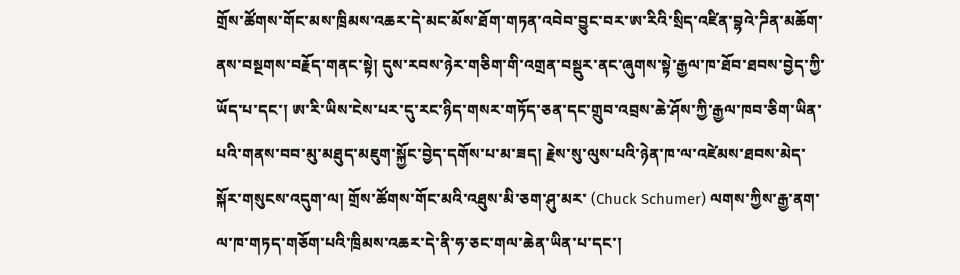གྲོས་ཚོགས་གོང་མས་ཁྲིམས་འཆར་དེ་མང་མོས་ཐོག་གཏན་འབེབ་བྱུང་བར་ཨ་རིའི་སྲིད་འཛིན་བྷའེ་ཌིན་མཆོག་ནས་བསྔགས་བརྗོད་གནང་སྟེ། དུས་རབས་ཉེར་གཅིག་གི་འགྲན་བསྡུར་ནང་ཞུགས་སྟེ་རྒྱལ་ཁ་ཐོབ་ཐབས་བྱེད་ཀྱི་ཡོད་པ་དང་། ཨ་རི་ཡིས་ངེས་པར་དུ་རང་ཉིད་གསར་གཏོད་ཅན་དང་གྲུབ་འབྲས་ཆེ་ཤོས་ཀྱི་རྒྱལ་ཁབ་ཅིག་ཡིན་པའི་གནས་བབ་མུ་མཐུད་མཇུག་སྐྱོང་བྱེད་དགོས་པ་མ་ཟད། རྗེས་སུ་ལུས་པའི་ཉེན་ཁ་ལ་འཛེམས་ཐབས་མེད་སྐོར་གསུངས་འདུག་ལ། གྲོས་ཚོགས་གོང་མའི་འཐུས་མི་ཅག་ཤུ་མར་ (Chuck Schumer) ལགས་ཀྱིས་རྒྱ་ནག་ལ་ཁ་གཏད་གཅོག་པའི་ཁྲིམས་འཆར་དེ་ནི་ཧ་ཅང་གལ་ཆེན་ཡིན་པ་དང་།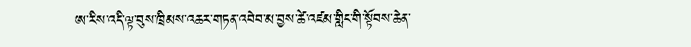ཨ་རིས་འདི་ལྟ་བུས་ཁྲིམས་འཆར་གཏན་འབེབ་མ་བྱས་ཚེ་འཛམ་གླིང་གི་སྟོབས་ཆེན་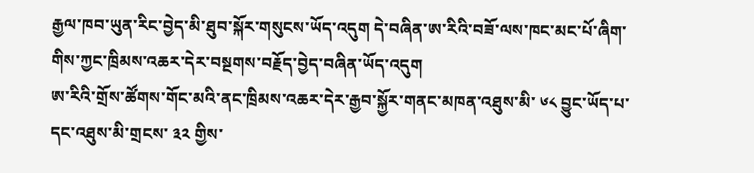རྒྱལ་ཁབ་ཡུན་རིང་བྱེད་མི་ཐུབ་སྐོར་གསུངས་ཡོད་འདུག དེ་བཞིན་ཨ་རིའི་བཟོ་ལས་ཁང་མང་པོ་ཞིག་གིས་ཀྱང་ཁྲིམས་འཆར་དེར་བསྔགས་བརྗོད་བྱེད་བཞིན་ཡོད་འདུག
ཨ་རིའི་གྲོས་ཚོགས་གོང་མའི་ནང་ཁྲིམས་འཆར་དེར་རྒྱབ་སྐྱོར་གནང་མཁན་འཐུས་མི་ ༦༨ བྱུང་ཡོད་པ་དང་འཐུས་མི་གྲངས་ ༣༢ གྱིས་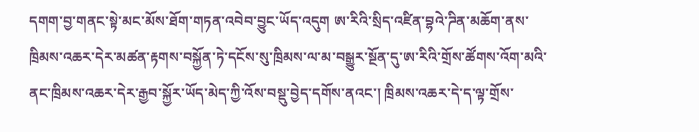དགག་བྱ་གནང་སྟེ་མང་མོས་ཐོག་གཏན་འབེབ་བྱུང་ཡོད་འདུག ཨ་རིའི་སྲིད་འཛིན་བྷའེ་ཌིན་མཆོག་ནས་ཁྲིམས་འཆར་དེར་མཚན་རྟགས་བསྐྱོན་ཏེ་དངོས་སུ་ཁྲིམས་ལ་མ་བསྒྱུར་སྔོན་དུ་ཨ་རིའི་གྲོས་ཚོགས་འོག་མའི་ནང་ཁྲིམས་འཆར་དེར་རྒྱབ་སྐྱོར་ཡོད་མེད་ཀྱི་འོས་བསྡུ་བྱེད་དགོས་ནའང་། ཁྲིམས་འཆར་དེ་ད་ལྟ་གྲོས་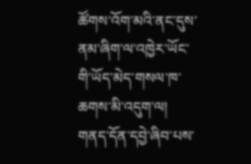ཚོགས་འོག་མའི་ནང་དུས་ནམ་ཞིག་ལ་འཁྱེར་ཡོང་གི་ཡོད་མེད་གསལ་ཁ་ཆགས་མི་འདུག་ལ། གནད་དོན་དབྱེ་ཞིབ་པས་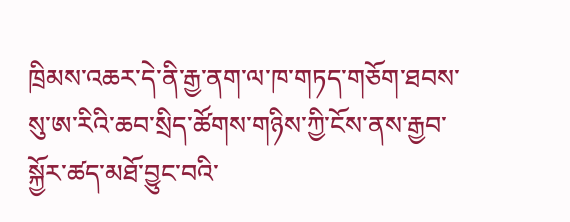ཁྲིམས་འཆར་དེ་ནི་རྒྱ་ནག་ལ་ཁ་གཏད་གཅོག་ཐབས་སུ་ཨ་རིའི་ཆབ་སྲིད་ཚོགས་གཉིས་ཀྱི་ངོས་ནས་རྒྱབ་སྐྱོར་ཚད་མཐོ་བྱུང་བའི་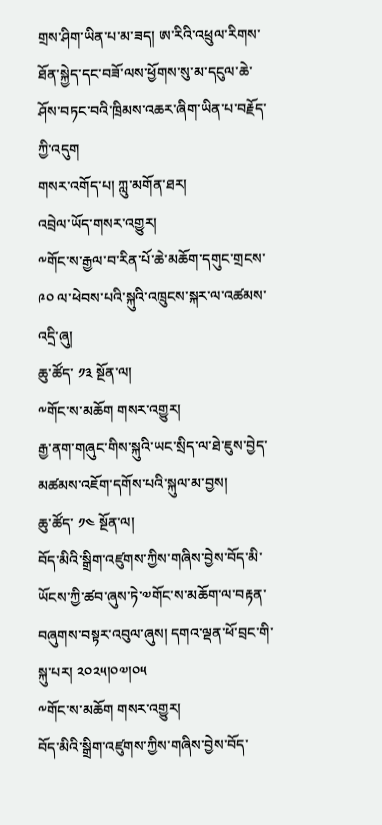གྲས་ཤིག་ཡིན་པ་མ་ཟད། ཨ་རིའི་འཕྲུལ་རིགས་ཐོན་སྐྱེད་དང་བཟོ་ལས་ཕྱོགས་སུ་མ་དངུལ་ཆེ་ཤོས་བཏང་བའི་ཁྲིམས་འཆར་ཞིག་ཡིན་པ་བརྗོད་ཀྱི་འདུག
གསར་འགོད་པ། ཀླུ་མགོན་ཐར།
འབྲེལ་ཡོད་གསར་འགྱུར།
༸གོང་ས་རྒྱལ་བ་རིན་པོ་ཆེ་མཆོག་དགུང་གྲངས་ ༩༠ ལ་ཕེབས་པའི་སྐུའི་འཁྲུངས་སྐར་ལ་འཚམས་འདྲི་ཞུ།
ཆུ་ཚོད་ ༡༣ སྔོན་ལ།
༸གོང་ས་མཆོག གསར་འགྱུར།
རྒྱ་ནག་གཞུང་གིས་སྐུའི་ཡང་སྲིད་ལ་ཐེ་ཇུས་བྱེད་མཚམས་འཇོག་དགོས་པའི་སྐུལ་མ་བྱས།
ཆུ་ཚོད་ ༡༤ སྔོན་ལ།
བོད་མིའི་སྒྲིག་འཛུགས་ཀྱིས་གཞིས་བྱེས་བོད་མི་ཡོངས་ཀྱི་ཚབ་ཞུས་ཏེ་༧གོང་ས་མཆོག་ལ་བརྟན་བཞུགས་བསྟར་འབུལ་ཞུས། དགའ་ལྡན་ཕོ་བྲང་གི་སྐུ་པར། ༢༠༢༥།༠༧།༠༥
༸གོང་ས་མཆོག གསར་འགྱུར།
བོད་མིའི་སྒྲིག་འཛུགས་ཀྱིས་གཞིས་བྱེས་བོད་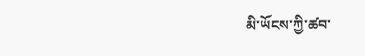མི་ཡོངས་ཀྱི་ཚབ་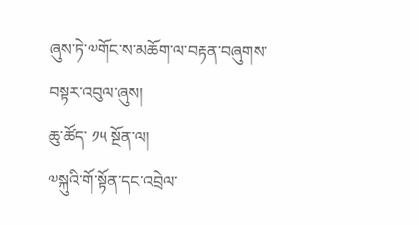ཞུས་ཏེ་༧གོང་ས་མཆོག་ལ་བརྟན་བཞུགས་བསྟར་འབུལ་ཞུས།
ཆུ་ཚོད་ ༡༥ སྔོན་ལ།
༧སྐུའི་གོ་སྟོན་དང་འབྲེལ་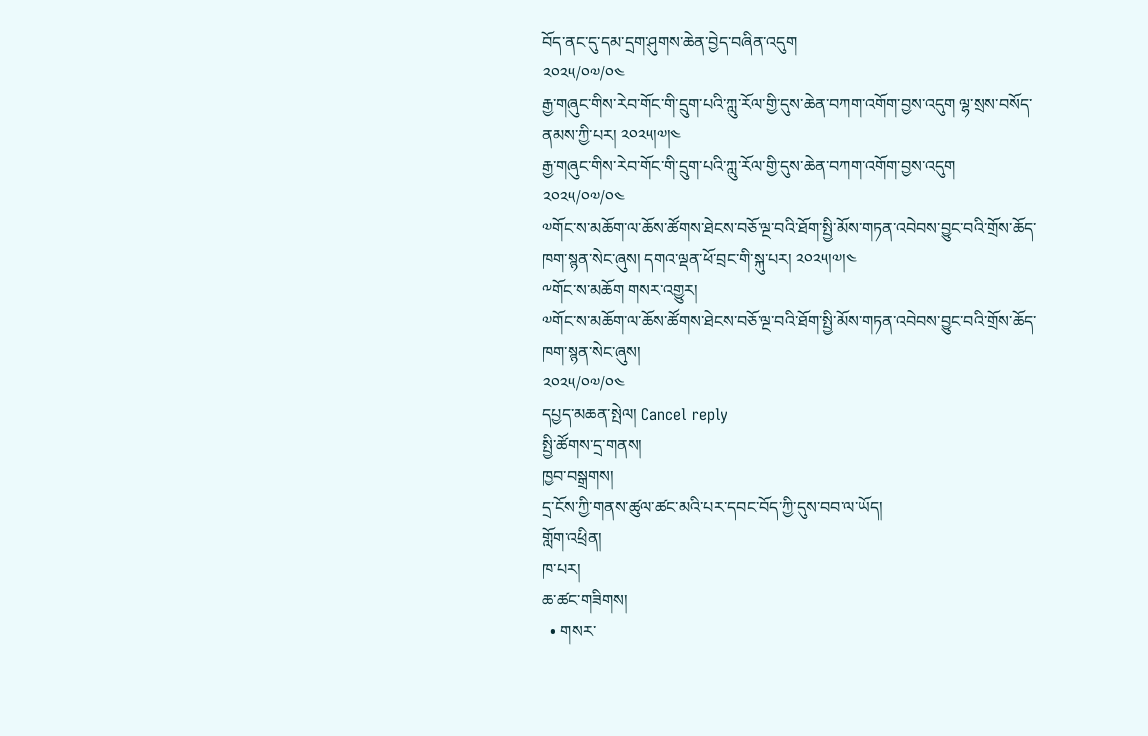བོད་ནང་དུ་དམ་དྲག་ཤུགས་ཆེན་བྱེད་བཞིན་འདུག
༢༠༢༥/༠༧/༠༤
རྒྱ་གཞུང་གིས་རེབ་གོང་གི་དྲུག་པའི་ཀླུ་རོལ་གྱི་དུས་ཆེན་བཀག་འགོག་བྱས་འདུག ལྷ་སྲས་བསོད་ནམས་ཀྱི་པར། ༢༠༢༥།༧།༤
རྒྱ་གཞུང་གིས་རེབ་གོང་གི་དྲུག་པའི་ཀླུ་རོལ་གྱི་དུས་ཆེན་བཀག་འགོག་བྱས་འདུག
༢༠༢༥/༠༧/༠༤
༧གོང་ས་མཆོག་ལ་ཆོས་ཚོགས་ཐེངས་བཅོ་ལྔ་བའི་ཐོག་སྤྱི་མོས་གཏན་འབེབས་བྱུང་བའི་གྲོས་ཆོད་ཁག་སྙན་སེང་ཞུས། དགའ་ལྡན་ཕོ་བྲང་གི་སྐུ་པར། ༢༠༢༥།༧།༤
༸གོང་ས་མཆོག གསར་འགྱུར།
༧གོང་ས་མཆོག་ལ་ཆོས་ཚོགས་ཐེངས་བཅོ་ལྔ་བའི་ཐོག་སྤྱི་མོས་གཏན་འབེབས་བྱུང་བའི་གྲོས་ཆོད་ཁག་སྙན་སེང་ཞུས།
༢༠༢༥/༠༧/༠༤
དཔྱད་མཆན་སྤེལ། Cancel reply
སྤྱི་ཚོགས་དྲ་གནས།
ཁྱབ་བསྒྲགས།
དྲ་ངོས་ཀྱི་གནས་ཚུལ་ཚང་མའི་པར་དབང་བོད་ཀྱི་དུས་བབ་ལ་ཡོད།
གློག་འཕྲིན།
ཁ་པར།
ཆ་ཚང་གཟིགས།
  • གསར་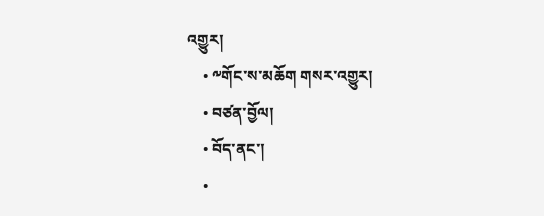འགྱུར།
    • ༸གོང་ས་མཆོག གསར་འགྱུར།
    • བཙན་བྱོལ།
    • བོད་ནང་།
    •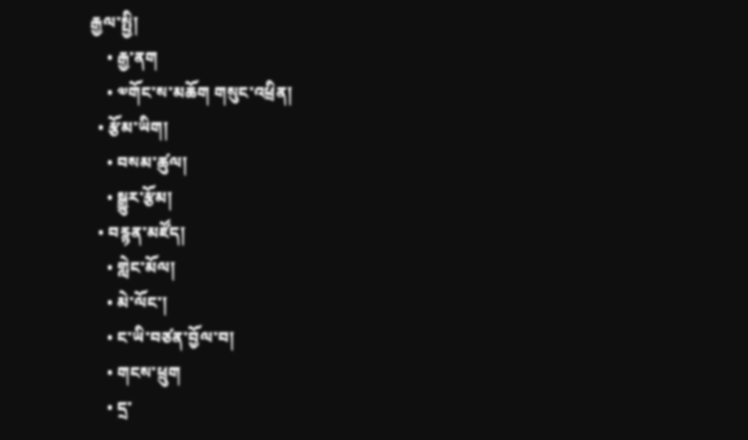རྒྱལ་སྤྱི།
    • རྒྱ་ནག
    • ༧གོང་ས་མཆོག གསུང་འཕྲིན།
  • རྩོམ་ཡིག།
    • བསམ་ཚུལ།
    • སྒྱུར་རྩོམ།
  • བརྙན་མཛོད།
    • གླེང་མོལ།
    • མེ་ལོང་།
    • ང་ཡི་བཙན་བྱོལ་བ།
    • གངས་ཕྲུག
    • དྲ་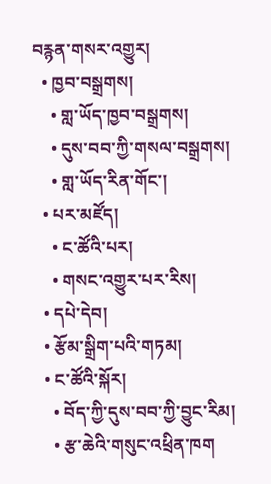བརྙན་གསར་འགྱུར།
  • ཁྱབ་བསྒྲགས།
    • གླ་ཡོད་ཁྱབ་བསྒྲགས།
    • དུས་བབ་ཀྱི་གསལ་བསྒྲགས།
    • གླ་ཡོད་རིན་གོང་།
  • པར་མཛོད།
    • ང་ཚོའི་པར།
    • གསང་འགྱུར་པར་རིས།
  • དཔེ་དེབ།
  • རྩོམ་སྒྲིག་པའི་གཏམ།
  • ང་ཚོའི་སྐོར།
    • བོད་ཀྱི་དུས་བབ་ཀྱི་བྱུང་རིམ།
    • རྩ་ཆེའི་གསུང་འཕྲིན་ཁག